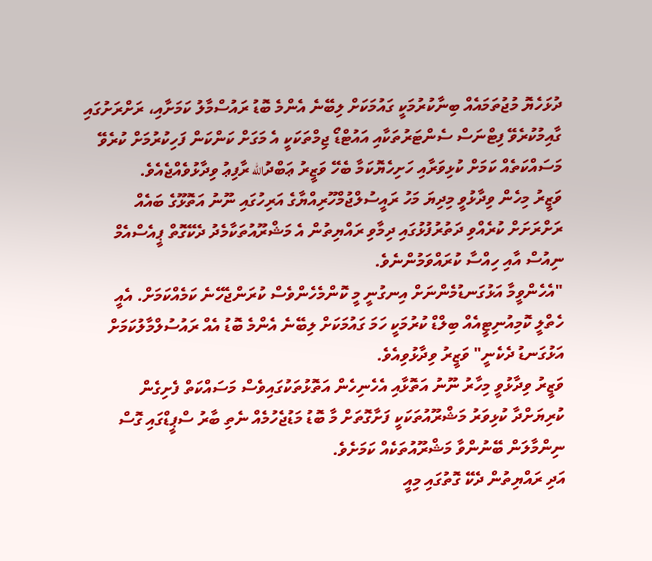ދުޅަހެޔޮ މުޖުތަމައެއް ބިނާކުރުމަކީ ގައުމަކަށް ލިބޭނެ އެންމެ ބޮޑު ރައުސްމާލު ކަމަށާއި، ރަށްރަށުގައި ގާއިމުކުރެވޭ ފިޓްނަސް ސެންޓަރުތަކާއި އައުޓްޑޯ ޖިމްތަކަކީ އެ މަގަށް ކަންކަން ފަހިކުރުމަށް ކުރެވޭ މަސައްކަތެއް ކަމަށް ކުޅިވަރާއި ހަށިހެޔޮކަމާ ބެހޭ ވަޒީރު ޢަބްދުالله ރާފިޢު ވިދާޅުވެއްޖެއެވެ.
ވަޒީރު މިހެން ވިދާޅުވީ މިދިޔަ މަހު ރައީސުލްޖުމްހޫރިއްޔާގެ އަރިހުގައި ނޫނު އަތޮޅޫގެ ބައެއް ރަށްރަށަށް ކުރެއްވި ދަތުރުފުޅުގައި ދިމާވި ރައްޔިތުން އެ މަޝްރޫއުތަކާމެދު ދެކޭގޮތް ޕީއެސްއެމް ނިއުސް އާއި ހިއްސާ ކުރައްވަމުންނެވެ.
"އެހެންވީމާ އަޅުގަނޑުމެންނަށް އިނގުނީ މީ ކޮންމެހެންވެސް ކުރަންޖެހޭނެ ކަމެއްކަމަށް. އެއީ ހެތްލީ ކޮމިއުނިޓީއެއް ބިލްޑް ކުރުމަކީ ހަމަ ގައުމަކަށް ލިބޭނެ އެންމެ ބޮޑު އެއް ރައުސުލްމާލުކަމަށް އަޅުގަނޑު ދެކެނީ" ވަޒީރު ވިދާޅުވިއެވެ.
ވަޒީރު ވިދާޅުވީ މިހާރު ނޫނު އަތޮޅާއި އެހެނިހެން އަތޮޅުތަކުގައިވެސް މަސައްކަތް ފެށިގެން ކުރިޔަށްދާ ކުޅިވަރު މަޝްރޫއުތަކަކީ ފަށާގޮތަށް މާ ބޮޑު މަޑުޖެހުމެއް ނެތި ބާރު ސްޕީޑްގައި ގޮސް ނިންމާލަން ބޭނުންވާ މަޝްރޫއުތަކެއް ކަމަށެވެ.
އަދި ރައްޔިތުން ދެކޭ ގޮތުގައި މިއީ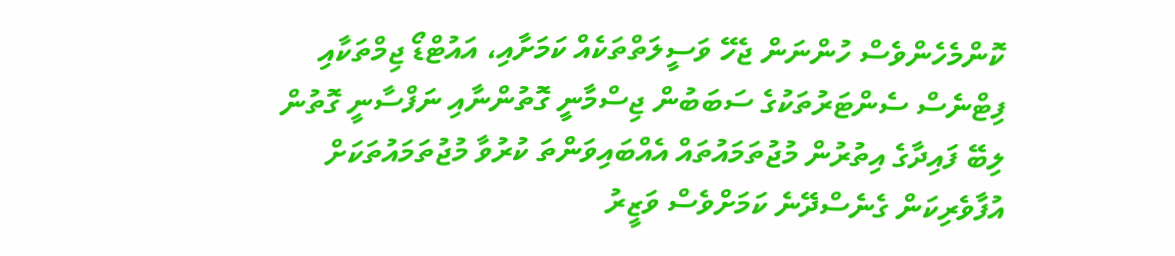ކޮންމެހެންވެސް ހުންނަން ޖެހޭ ވަސީލަތްތަކެއް ކަމަށާއި، އައުޓްޑޯ ޖިމްތަކާއި ފިޓްނެސް ސެންޓަރުތަކުގެ ސަބަބުން ޖިސްމާނީ ގޮތުންނާއި ނަފްސާނީ ގޮތުން ލިބޭ ފައިދާގެ އިތުރުން މުޖުތަމައުތައް އެއްބައިވަންތަ ކުރުވާ މުޖުތަމައުތަކަށް އުފާވެރިކަން ގެނެސްދޭނެ ކަމަށްވެސް ވަޒީރު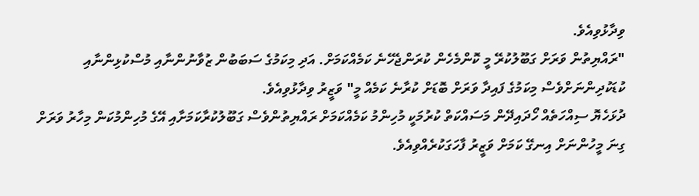ވިދާޅުވިއެވެ.
"ރައްޔިތުން ވަރަށް ގަބޫލުކުރޭ މީ ކޮންމެހެން ކުރަންޖެހޭނެ ކަމެއްކަމަށް. އަދި މިކަމުގެ ސަބަބުން ޒުވާނުންނާއި މުސްކުޅިންނާއި ކުޑަކުދިންނަށްވެސް މިކަމުގެ ފައިދާ ވަރަށް ބޮޑަށް ކުރާނެ ކަމެއް މީ" ވަޒީރު ވިދާޅުވިއެވެ.
ދުޅަހެޔޮ ސިއްހަތެއް ހޯދައިދޭން މަސައްކަތް ކުރުމަކީ މުހިންމު ކަމެއްކަމަށް ރައްޔިތުންވެސް ގަބޫލުކުރާކަމަށާއި އޭގެ މުހިންމުކަން މިހާރު ވަރަށް ގިނަ މީހުންނަށް އިނގޭ ކަމަށް ވަޒީރު ފާހަގަކުރެއްވިއެވެ.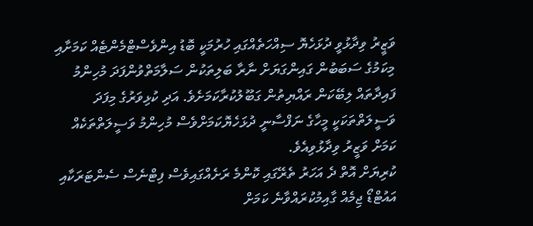ވަޒީރު ވިދާޅުވީ ދުޅަހެޔޮ ސިއްހަތެއްގައި ހުރުމަކީ ބޮޑު އިންވެސްޓްމެންޓެއް ކަމަށާއި މިކަމުގެ ސަބަބުން ގައިންގަޔަށް ނާރާ ބަލިތަކުން ސަލާމަތްވުންފަދަ މުހިންމު ފައިދާތައް ލިބޭކަން ރައްޔިތުން ގަބޫލުކުރާކަމަށެވެ. އަދި ކުޅިވަރުގެ މިފަދަ ވަސީލަތްތަކަކީ މީހާގެ ނަފްސާނީ ދުޅަހެޔޮކަމަށްވެސް މުހިންމު ވަސީލަތްތަކެއް ކަމަށް ވަޒީރު ވިދާޅުވިއެވެ.
ކުރިޔަށް އޮތް ދެ އަހަރު ތެރޭގައި ކޮންމެ ރަށެއްގައިވެސް ފިޓްނެސް ސެންޓަރަކާއި އައުޓްޑޯ ޖިމެއް ގާއިމުކުރައްވާނެ ކަމަށް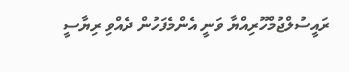ރައީސުލްޖުމްހޫރިއްޔާ ވަނީ އެންމެފަހުން ދެއްވި ރިޔާސީ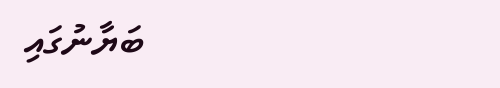ބަޔާނުގައި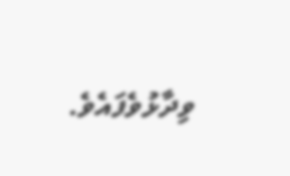ވިދާޅުވެފައެވެ.